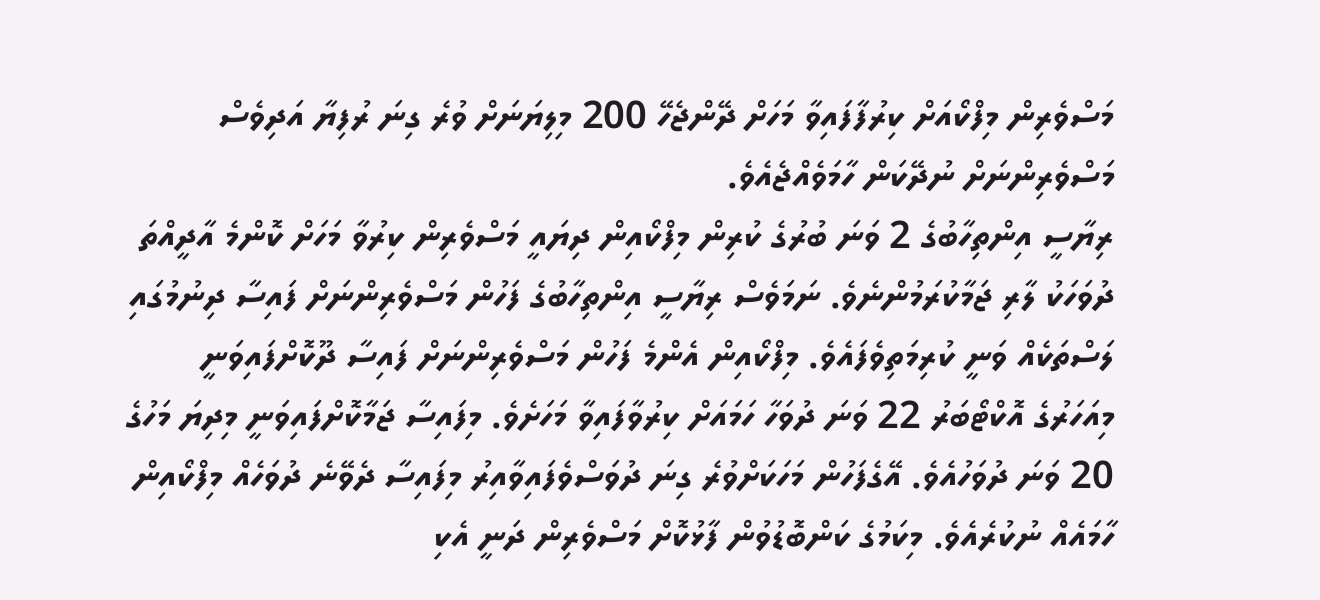މަސްވެރިން މިފްކޯއަށް ކިރުފާފައިވާ މަހަށް ދޭންޖެހޭ 200 މިލިޔަނަށް ވުރެ ގިނަ ރުފިޔާ އަދިވެސް މަސްވެރިންނަށް ނުދޭކަން ހާމަވެއްޖެއެވެ.
ރިޔާސީ އިންތިހާބުގެ 2 ވަނަ ބުރުގެ ކުރިން މިފްކޯއިން ދިޔައީ މަސްވެރިން ކިރުވާ މަހަށް ކޮންމެ އާދީއްތަ ދުވަހަކު ލާރި ޖަމާކުރަމުންނެވެ. ނަމަވެސް ރިޔާސީ އިންތިހާބުގެ ފަހުން މަސްވެރިންނަށް ފައިސާ ދިނުމުގައި ލަސްތަކެއް ވަނީ ކުރިމަތިވެފައެވެ. މިފްކޯއިން އެންމެ ފަހުން މަސްވެރިންނަށް ފައިސާ ދޫކޮށްފައިވަނީ މިއަހަރުގެ އޮކްޓޯބަރު 22 ވަނަ ދުވަހާ ހަމައަށް ކިރުވާފައިވާ މަހަށެވެ. މިފައިސާ ޖަމާކޮށްފައިވަނީ މިދިޔަ މަހުގެ 20 ވަނަ ދުވަހުއެވެ. އޭގެފަހުން މަހަކަށްވުރެ ގިނަ ދުވަސްވެފައިވާއިރު މިފައިސާ ދެވޭނެ ދުވަހެއް މިފްކޯއިން ހާމައެއް ނުކުރެއެވެ. މިކަމުގެ ކަންބޮޑުވުން ފާޅުކޮށް މަސްވެރިން ދަނީ އެކި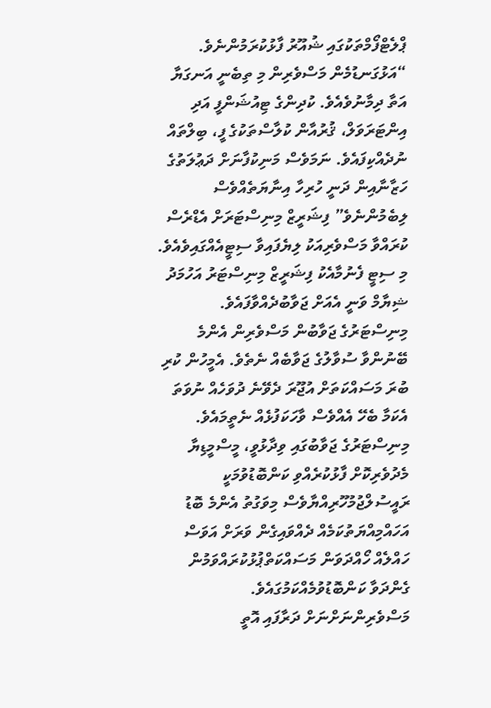ޕްލެޓްފޯމްތަކުގައި ޝުއޫރު ފާޅުކުރަމުންނެވެ.
“އަޅުގަނޑުމެން މަސްވެރިން މި ތިބެނީ އަނގަޔާ އަތާ ދިމާނުވެއެވެ. ކުދިންގެ ޓިއުޝަންފީ އަދި އިންޓަރަވަލް، ޤުރުއާން ކުލާސްތަކުގެ ފީ، ބިލްތައް ނުދެއްކިފައެވެ. ނަމަވެސް މަނިކުފާނަށް ދަޢުލަތުގެ ހަޒާނާއިން ދަނީ ހުރިހާ އިނާޔަތެއްވެސް ލިބެމުންނެވެ” ފިޝަރީޒް މިނިސްޓަރަށް އެޑްރެސް ކުރައްވާ މަސްވެރިއަކު ލިޔެފައިވާ ސިޓީއެއްގައިވެއެވެ.
މި ސިޓީ ފެނުމާއެކު ފިޝަރީޒް މިނިސްޓަރު އަހުމަދު ޝިޔާމް ވަނީ އެއަށް ޖަވާބުދެއްވާފައެވެ. މިނިސްޓަރުގެ ޖަވާބުން މަސްވެރިން އެންމެ ބޭނުންވާ ސުވާލުގެ ޖަވާބެއް ނެތެވެ. އެމީހުން ކުރި ބުރަ މަސައްކަތަށް އުޖޫރަ ދެވޭނެ ދުވަހެއް ނުވަތަ އެކަމާ ބެހޭ އެއްވެސް ވާހަކަފުޅެއް ނެތީމައެވެ. މިނިސްޓަރުގެ ޖަވާބުގައި ވިދާޅުވީ، މީސްމީޑިޔާ މެދުވެރިކޮށް ފާޅުކުރެއްވި ކަންބޮޑުވުމަކީ ރައީސުލްޖުމުހޫރިއްޔާވެސް މިވަގުތު އެންމެ ބޮޑު އަހައްމިއްޔަތުކަމެއް ދެއްވައިގެން ވަރަށް އަވަސް ހައްލެއް ހޯއްދަވަން މަސައްކަތްޕުޅުކުރައްވަމުން ގެންދަވާ ކަންބޮޑުވުމެއްކަމުގައެވެ.
މަސްވެރިންނަށްނަށް ދަރާފައި އޮތީ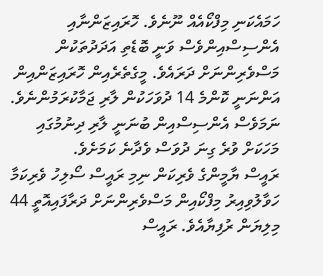ހަމައެކަނި މިފްކޯއެއް ނޫނެވެ. ހޮރައިޒަންނާއި އެންސިސްއިންވެސް ވަނީ ބޮޑެތި އަދަދުތަކުން މަސްވެރިންނަށް ދަރައެވެ. މީގެތެރެއިން ހޮރައިޒަންއިން އަންނަނީ ކޮންމެ 14 ދުވަހަކުން ލާރި ޖަމާކުރަމުންނެވެ. ނަމަވެސް އެންސިސްއިން ބުނަނީ ލާރި ދިނުމުގައި މަހަކަށް ވުރެ ގިނަ ދުވަސް ވެދާނެ ކަމަށެވެ.
ރައީސް ޔާމީންގެ ވެރިކަން ނިމި ރައީސް ސޯލިހު ވެރިކަމާ ހަވާލުވިއިރު މިފްކޯއިން މަސްވެރިންނަށް ދަރާފައިއޮތީ 44 މިލިޔަން ރުފިޔާއެވެ. ރައީސް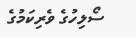ސޯލިހުގެ ވެރިކަމުގެ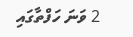2 ވަނަ ހަފްތާގައި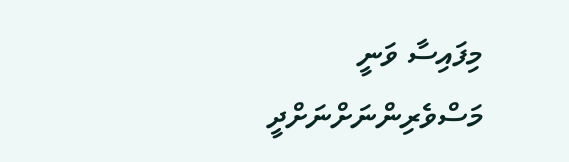މިފައިސާ ވަނީ މަސްވެރިންނަށްނަށްދީ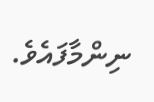ނިންމާފައެވެ.